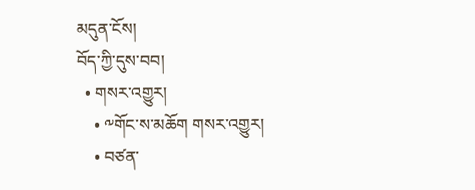མདུན་ངོས།
བོད་ཀྱི་དུས་བབ།
  • གསར་འགྱུར།
    • ༸གོང་ས་མཆོག གསར་འགྱུར།
    • བཙན་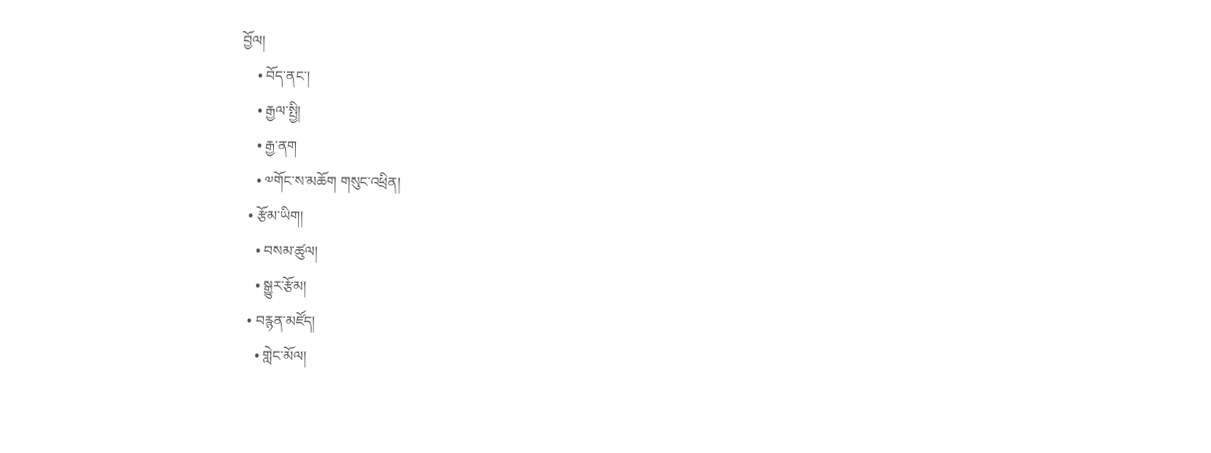བྱོལ།
    • བོད་ནང་།
    • རྒྱལ་སྤྱི།
    • རྒྱ་ནག
    • ༧གོང་ས་མཆོག གསུང་འཕྲིན།
  • རྩོམ་ཡིག།
    • བསམ་ཚུལ།
    • སྒྱུར་རྩོམ།
  • བརྙན་མཛོད།
    • གླེང་མོལ།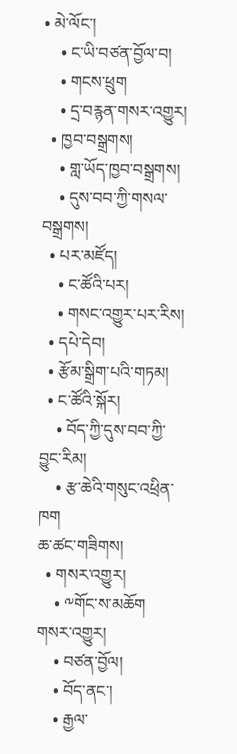• མེ་ལོང་།
    • ང་ཡི་བཙན་བྱོལ་བ།
    • གངས་ཕྲུག
    • དྲ་བརྙན་གསར་འགྱུར།
  • ཁྱབ་བསྒྲགས།
    • གླ་ཡོད་ཁྱབ་བསྒྲགས།
    • དུས་བབ་ཀྱི་གསལ་བསྒྲགས།
  • པར་མཛོད།
    • ང་ཚོའི་པར།
    • གསང་འགྱུར་པར་རིས།
  • དཔེ་དེབ།
  • རྩོམ་སྒྲིག་པའི་གཏམ།
  • ང་ཚོའི་སྐོར།
    • བོད་ཀྱི་དུས་བབ་ཀྱི་བྱུང་རིམ།
    • རྩ་ཆེའི་གསུང་འཕྲིན་ཁག
ཆ་ཚང་གཟིགས།
  • གསར་འགྱུར།
    • ༸གོང་ས་མཆོག གསར་འགྱུར།
    • བཙན་བྱོལ།
    • བོད་ནང་།
    • རྒྱལ་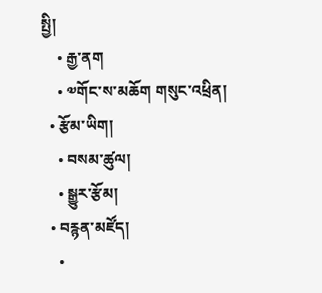སྤྱི།
    • རྒྱ་ནག
    • ༧གོང་ས་མཆོག གསུང་འཕྲིན།
  • རྩོམ་ཡིག།
    • བསམ་ཚུལ།
    • སྒྱུར་རྩོམ།
  • བརྙན་མཛོད།
    •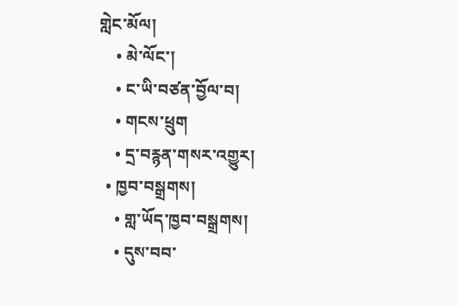གླེང་མོལ།
    • མེ་ལོང་།
    • ང་ཡི་བཙན་བྱོལ་བ།
    • གངས་ཕྲུག
    • དྲ་བརྙན་གསར་འགྱུར།
  • ཁྱབ་བསྒྲགས།
    • གླ་ཡོད་ཁྱབ་བསྒྲགས།
    • དུས་བབ་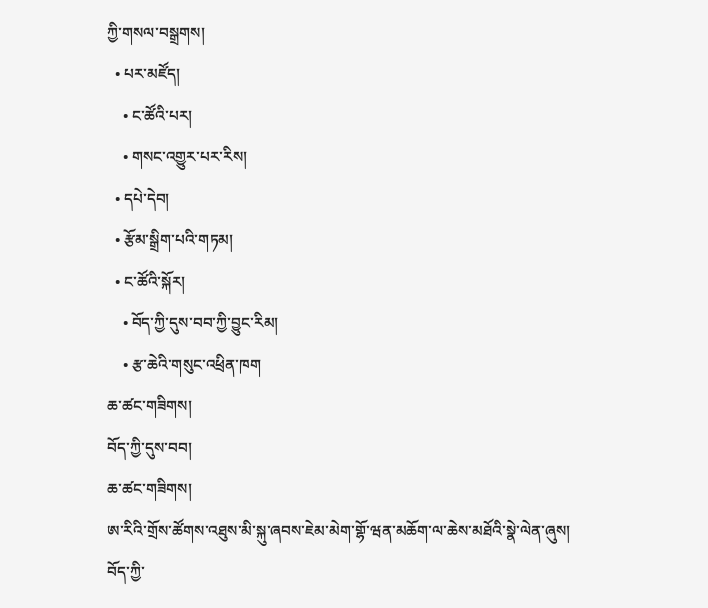ཀྱི་གསལ་བསྒྲགས།
  • པར་མཛོད།
    • ང་ཚོའི་པར།
    • གསང་འགྱུར་པར་རིས།
  • དཔེ་དེབ།
  • རྩོམ་སྒྲིག་པའི་གཏམ།
  • ང་ཚོའི་སྐོར།
    • བོད་ཀྱི་དུས་བབ་ཀྱི་བྱུང་རིམ།
    • རྩ་ཆེའི་གསུང་འཕྲིན་ཁག
ཆ་ཚང་གཟིགས།
བོད་ཀྱི་དུས་བབ།
ཆ་ཚང་གཟིགས།
ཨ་རིའི་གྲོས་ཚོགས་འཐུས་མི་སྐུ་ཞབས་ཇེམ་མེག་གྷོ་ཝན་མཆོག་ལ་ཆེས་མཐོའི་སྣེ་ལེན་ཞུས།
བོད་ཀྱི་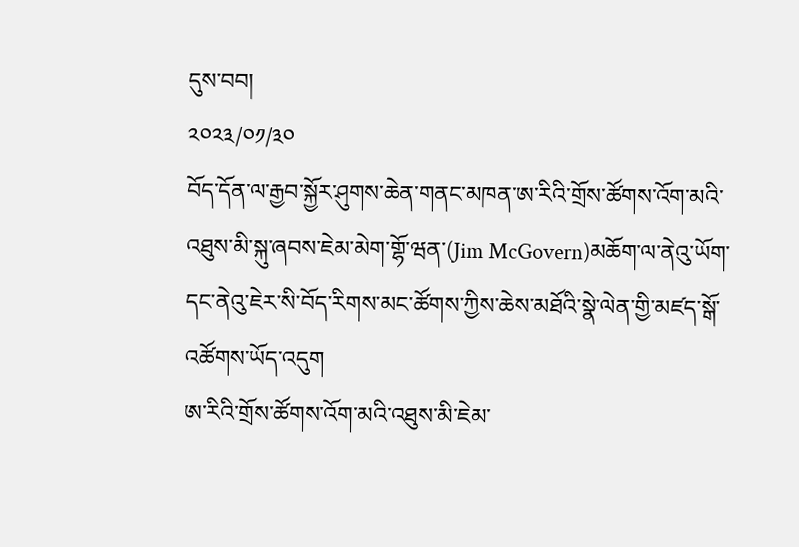དུས་བབ།
༢༠༢༣/༠༡/༣༠
བོད་དོན་ལ་རྒྱབ་སྐྱོར་ཤུགས་ཆེན་གནང་མཁན་ཨ་རིའི་གྲོས་ཚོགས་འོག་མའི་འཐུས་མི་སྐུ་ཞབས་ཇེམ་མེག་གྷོ་ཝན་(Jim McGovern)མཆོག་ལ་ནེའུ་ཡོག་དང་ནེའུ་ཇེར་སི་བོད་རིགས་མང་ཚོགས་ཀྱིས་ཆེས་མཐོའི་སྣེ་ལེན་གྱི་མཛད་སྒོ་འཚོགས་ཡོད་འདུག
ཨ་རིའི་གྲོས་ཚོགས་འོག་མའི་འཐུས་མི་ཇེམ་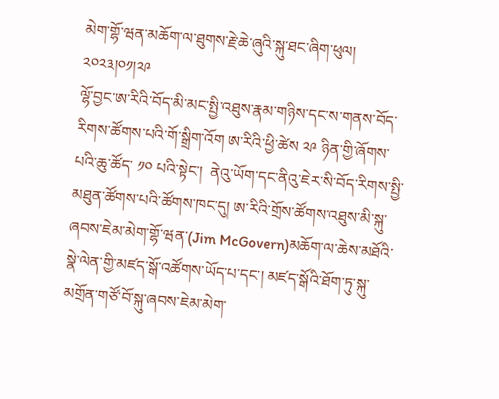མེག་གྷོ་ཝན་མཆོག་ལ་ཐུགས་རྗེ་ཆེ་ཞུའི་སྐུ་ཐང་ཞིག་ཕུལ། ༢༠༢༣།༠༡།༢༩
ལྷོ་བྱང་ཨ་རིའི་བོད་མི་མང་སྤྱི་འཐུས་རྣམ་གཉིས་དང་ས་གནས་བོད་རིགས་ཚོགས་པའི་གོ་སྒྲིག་འོག ཨ་རིའི་ཕྱི་ཚེས ༢༩ ཉིན་གྱི་ཞོགས་པའི་ཆུ་ཚོད་ ༡༠ པའི་སྟེང་།  ནེའུ་ཡོག་དང་ནིའུ་ཇེར་སི་བོད་རིགས་སྤྱི་མཐུན་ཚོགས་པའི་ཚོགས་ཁང་དུ། ཨ་རིའི་གྲོས་ཚོགས་འཐུས་མི་སྐུ་ཞབས་ཇེམ་མེག་གྷོ་ཝན་(Jim McGovern)མཆོག་ལ་ཆེས་མཐོའི་སྣེ་ལེན་གྱི་མཛད་སྒོ་འཚོགས་ཡོད་པ་དང་། མཛད་སྒོའི་ཐོག་ཏུ་སྐུ་མགྲོན་གཙོ་བོ་སྐུ་ཞབས་ཇེམ་མེག་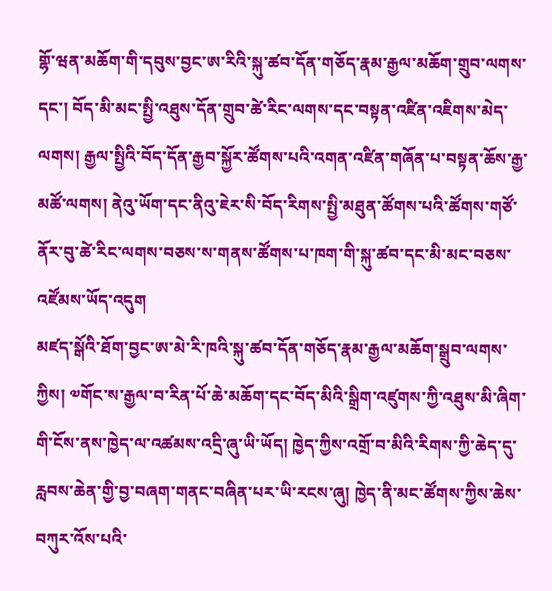གྷོ་ཝན་མཆོག་གི་དབུས་བྱང་ཨ་རིའི་སྐུ་ཚབ་དོན་གཅོད་རྣམ་རྒྱལ་མཆོག་གྲུབ་ལགས་དང་། བོད་མི་མང་སྤྱི་འཐུས་དོན་གྲུབ་ཚེ་རིང་ལགས་དང་བསྟན་འཛིན་འཇིགས་མེད་ལགས། རྒྱལ་སྤྱིའི་བོད་དོན་རྒྱབ་སྐྱོར་ཚོགས་པའི་འགན་འཛིན་གཞོན་པ་བསྟན་ཆོས་རྒྱ་མཚོ་ལགས། ནེའུ་ཡོག་དང་ནིའུ་ཇེར་སི་བོད་རིགས་སྤྱི་མཐུན་ཚོགས་པའི་ཚོགས་གཙོ་ནོར་བུ་ཚེ་རིང་ལགས་བཅས་ས་གནས་ཚོགས་པ་ཁག་གི་སྐུ་ཚབ་དང་མི་མང་བཅས་འཛོམས་ཡོད་འདུག
མཛད་སྒོའི་ཐོག་བྱང་ཨ་མེ་རི་ཁའི་སྐུ་ཚབ་དོན་གཅོད་རྣམ་རྒྱལ་མཆོག་སྒྲུབ་ལགས་ཀྱིས། ༧གོང་ས་རྒྱལ་བ་རིན་པོ་ཆེ་མཆོག་དང་བོད་མིའི་སྒྲིག་འཛུགས་ཀྱི་འཐུས་མི་ཞིག་གི་ངོས་ནས་ཁྱེད་ལ་འཚམས་འདྲི་ཞུ་ཡི་ཡོད། ཁྱེད་ཀྱིས་འགྲོ་བ་མིའི་རིགས་ཀྱི་ཆེད་དུ་རླབས་ཆེན་གྱི་བྱ་བཞག་གནང་བཞིན་པར་ཡི་རངས་ཞུ། ཁྱེད་ནི་མང་ཚོགས་ཀྱིས་ཆེས་བཀུར་འོས་པའི་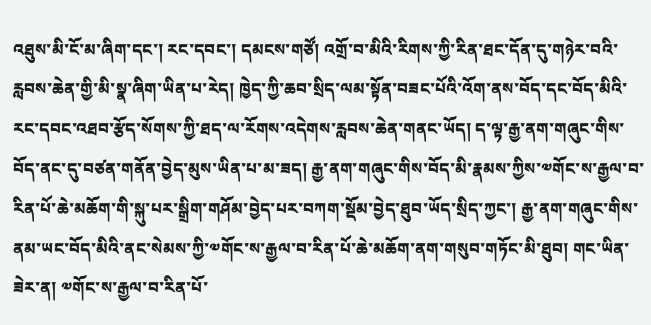འཐུས་མི་ངོ་མ་ཞིག་དང་། རང་དབང་། དམངས་གཙོ། འགྲོ་བ་མིའི་རིགས་ཀྱི་རིན་ཐང་དོན་དུ་གཉེར་བའི་རླབས་ཆེན་གྱི་མི་སྣ་ཞིག་ཡིན་པ་རེད། ཁྱེད་ཀྱི་ཆབ་སྲིད་ལམ་སྟོན་བཟང་པོའི་འོག་ནས་བོད་དང་བོད་མིའི་རང་དབང་འཐབ་རྩོད་སོགས་ཀྱི་ཐད་ལ་རོགས་འདེགས་རླབས་ཆེན་གནང་ཡོད། ད་ལྟ་རྒྱ་ནག་གཞུང་གིས་བོད་ནང་དུ་བཙན་གནོན་བྱེད་མུས་ཡིན་པ་མ་ཟད། རྒྱ་ནག་གཞུང་གིས་བོད་མི་རྣམས་ཀྱིས་༧གོང་ས་རྒྱལ་བ་རིན་པོ་ཆེ་མཆོག་གི་སྐུ་པར་སྒྲིག་གཤོམ་བྱེད་པར་བཀག་སྡོམ་བྱེད་ཐུབ་ཡོད་སྲིད་ཀྱང་། རྒྱ་ནག་གཞུང་གིས་ནམ་ཡང་བོད་མིའི་ནང་སེམས་ཀྱི་༧གོང་ས་རྒྱལ་བ་རིན་པོ་ཆེ་མཆོག་ནག་གསུབ་གཏོང་མི་ཐུབ། གང་ཡིན་ཟེར་ན། ༧གོང་ས་རྒྱལ་བ་རིན་པོ་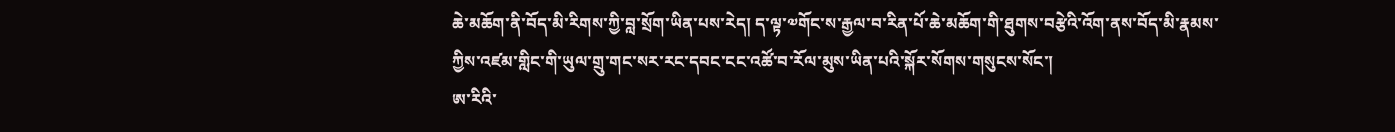ཆེ་མཆོག་ནི་བོད་མི་རིགས་ཀྱི་བླ་སྲོག་ཡིན་པས་རེད། ད་ལྟ་༧གོང་ས་རྒྱལ་བ་རིན་པོ་ཆེ་མཆོག་གི་ཐུགས་བརྩེའི་འོག་ནས་བོད་མི་རྣམས་ཀྱིས་འཛམ་གླིང་གི་ཡུལ་གྲུ་གང་སར་རང་དབང་ངང་འཚོ་བ་རོལ་མུས་ཡིན་པའི་སྐོར་སོགས་གསུངས་སོང་།
ཨ་རིའི་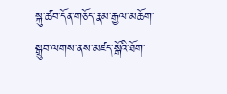སྐུ་ཚབ་དོན་གཅོད་རྣམ་རྒྱལ་མཆོག་སྒྲུབ་ལགས་ནས་མཛད་སྒོའི་ཐོག་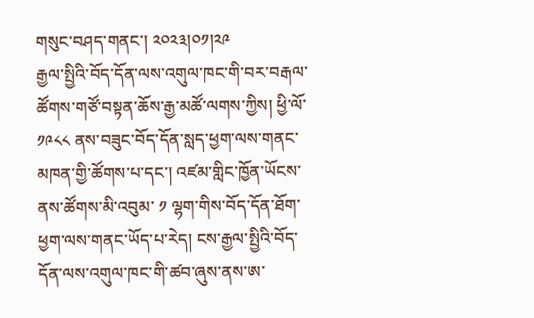གསུང་བཤད་གནང་། ༢༠༢༣།༠༡།༢༩
རྒྱལ་སྤྱིའི་བོད་དོན་ལས་འགུལ་ཁང་གི་བར་བརྒལ་ཚོགས་གཙོ་བསྟན་ཆོས་རྒྱ་མཚོ་ལགས་ཀྱིས། ཕྱི་ལོ་ ༡༩༨༨ ནས་བཟུང་བོད་དོན་སླད་ཕྱག་ལས་གནང་མཁན་གྱི་ཚོགས་པ་དང་། འཛམ་གླིང་ཁྱོན་ཡོངས་ནས་ཚོགས་མི་འབུམ་ ༡ ལྷག་གིས་བོད་དོན་ཐོག་ཕྱག་ལས་གནང་ཡོད་པ་རེད། ངས་རྒྱལ་སྤྱིའི་བོད་དོན་ལས་འགུལ་ཁང་གི་ཚབ་ཞུས་ནས་ཨ་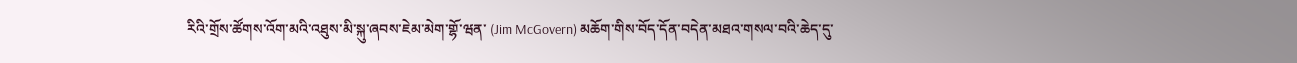རིའི་གྲོས་ཚོགས་འོག་མའི་འཐུས་མི་སྐུ་ཞབས་ཇེམ་མེག་གྷོ་ཝན་ (Jim McGovern) མཆོག་གིས་བོད་དོན་བདེན་མཐའ་གསལ་བའི་ཆེད་དུ་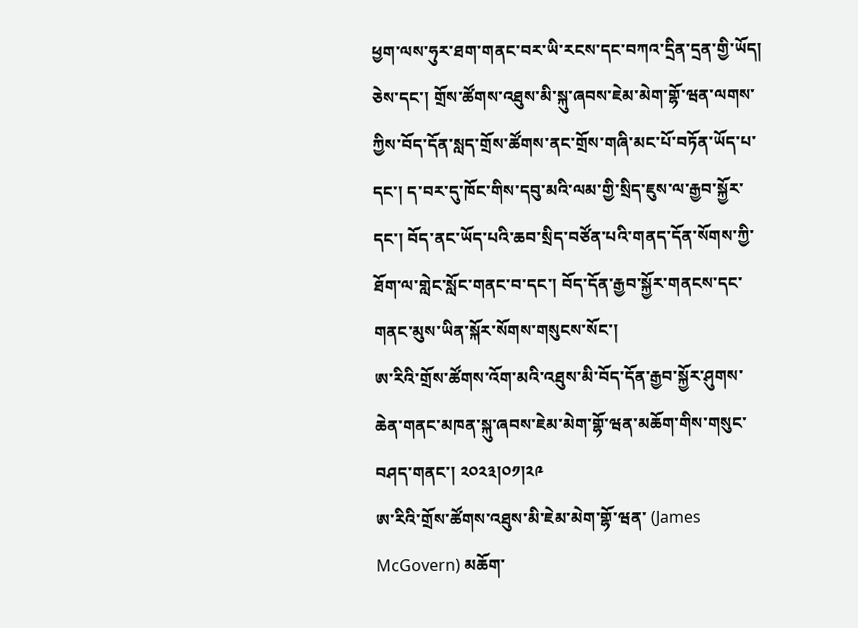ཕྱག་ལས་ཧུར་ཐག་གནང་བར་ཡི་རངས་དང་བཀའ་དྲིན་དྲན་གྱི་ཡོད། ཅེས་དང་། གྲོས་ཚོགས་འཐུས་མི་སྐུ་ཞབས་ཇེམ་མེག་གྷོ་ཝན་ལགས་ཀྱིས་བོད་དོན་སླད་གྲོས་ཚོགས་ནང་གྲོས་གཞི་མང་པོ་བཏོན་ཡོད་པ་དང་། ད་བར་དུ་ཁོང་གིས་དབུ་མའི་ལམ་གྱི་སྲིད་ཇུས་ལ་རྒྱབ་སྐྱོར་དང་། བོད་ནང་ཡོད་པའི་ཆབ་སྲིད་བཙོན་པའི་གནད་དོན་སོགས་ཀྱི་ཐོག་ལ་གླེང་སློང་གནང་བ་དང་། བོད་དོན་རྒྱབ་སྐྱོར་གནངས་དང་གནང་མུས་ཡིན་སྐོར་སོགས་གསུངས་སོང་།
ཨ་རིའི་གྲོས་ཚོགས་འོག་མའི་འཐུས་མི་བོད་དོན་རྒྱབ་སྐྱོར་ཤུགས་ཆེན་གནང་མཁན་སྐུ་ཞབས་ཇེམ་མེག་གྷོ་ཝན་མཆོག་གིས་གསུང་བཤད་གནང་། ༢༠༢༣།༠༡།༢༩
ཨ་རིའི་གྲོས་ཚོགས་འཐུས་མི་ཇེམ་མེག་གྷོ་ཝན་ (James McGovern) མཆོག་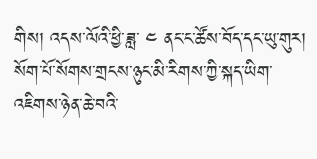གིས། འདས་ལོའི་ཕྱི་ཟླ་ ༤ ནང་ང་ཚོས་བོད་དང་ཡུ་གུར། སོག་པོ་སོགས་གྲངས་ཉུང་མི་རིགས་ཀྱི་སྐད་ཡིག་འཇིགས་ཉེན་ཆེ་བའི་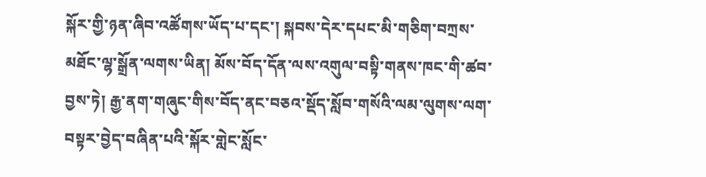སྐོར་གྱི་ཉན་ཞིབ་འཚོགས་ཡོད་པ་དང་། སྐབས་དེར་དཔང་མི་གཅིག་བཀྲས་མཐོང་ལྷ་སྒྲོན་ལགས་ཡིན། མོས་བོད་དོན་ལས་འགུལ་བསྟི་གནས་ཁང་གི་ཚབ་བྱས་ཏེ། རྒྱ་ནག་གཞུང་གིས་བོད་ནང་བཅའ་སྡོད་སློབ་གསོའི་ལམ་ལུགས་ལག་བསྟར་བྱེད་བཞིན་པའི་སྐོར་གླེང་སློང་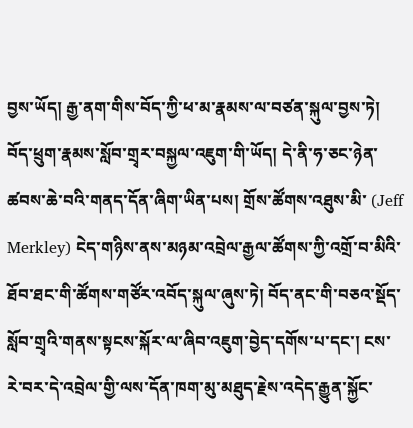བྱས་ཡོད། རྒྱ་ནག་གིས་བོད་ཀྱི་ཕ་མ་རྣམས་ལ་བཙན་སྐུལ་བྱས་ཏེ། བོད་ཕྲུག་རྣམས་སློབ་གྲྭར་བསྐྱལ་འཇུག་གི་ཡོད། དེ་ནི་ཧ་ཅང་ཉེན་ཚབས་ཆེ་བའི་གནད་དོན་ཞིག་ཡིན་པས། གྲོས་ཚོགས་འཐུས་མི་ (Jeff Merkley) ངེད་གཉིས་ནས་མཉམ་འབྲེལ་རྒྱལ་ཚོགས་ཀྱི་འགྲོ་བ་མིའི་ཐོབ་ཐང་གི་ཚོགས་གཙོར་འབོད་སྐུལ་ཞུས་ཏེ། བོད་ནང་གི་བཅའ་སྡོད་སློབ་གྲྭའི་གནས་སྟངས་སྐོར་ལ་ཞིབ་འཇུག་བྱེད་དགོས་པ་དང་། ངས་རེ་བར་དེ་འབྲེལ་གྱི་ལས་དོན་ཁག་མུ་མཐུད་རྗེས་འདེད་རྒྱུན་སྐྱོང་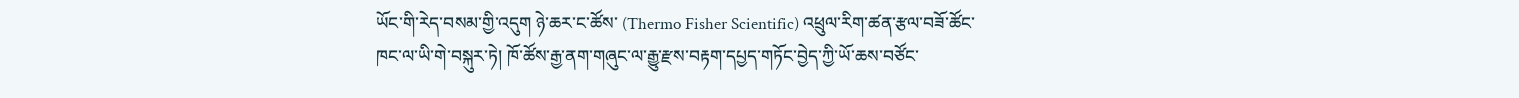ཡོང་གི་རེད་བསམ་གྱི་འདུག ཉེ་ཆར་ང་ཚོས་ (Thermo Fisher Scientific) འཕྲུལ་རིག་ཚན་རྩལ་བཟོ་ཚོང་ཁང་ལ་ཡི་གེ་བསྐུར་ཏེ། ཁོ་ཚོས་རྒྱ་ནག་གཞུང་ལ་རྒྱུ་རྫས་བརྟག་དཔྱད་གཏོང་བྱེད་ཀྱི་ཡོ་ཆས་བཙོང་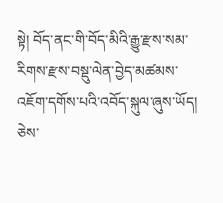སྟེ། བོད་ནང་གི་བོད་མིའི་རྒྱུ་རྫས་སམ་རིགས་རྫས་བསྡུ་ལེན་བྱེད་མཚམས་འཇོག་དགོས་པའི་འབོད་སྐུལ་ཞུས་ཡོད། ཅེས་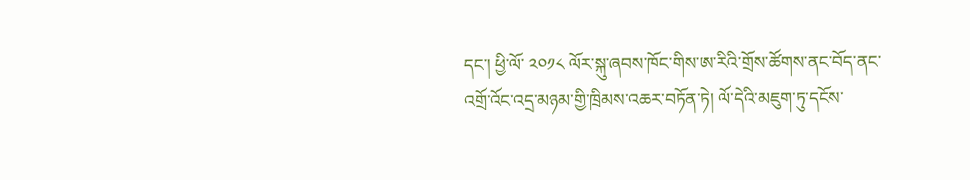དང་། ཕྱི་ལོ་ ༢༠༡༨ ལོར་སྐུ་ཞབས་ཁོང་གིས་ཨ་རིའི་གྲོས་ཚོགས་ནང་བོད་ནང་འགྲོ་འོང་འདྲ་མཉམ་གྱི་ཁྲིམས་འཆར་བཏོན་ཏེ། ལོ་དེའི་མཇུག་ཏུ་དངོས་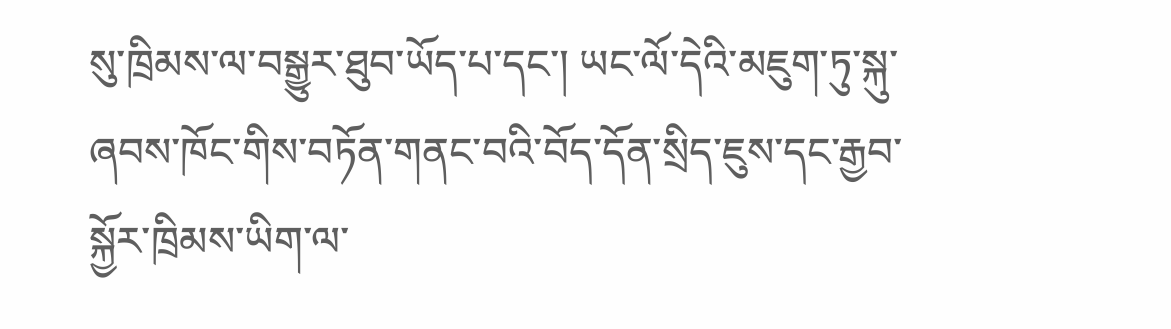སུ་ཁྲིམས་ལ་བསྒྱུར་ཐུབ་ཡོད་པ་དང་། ཡང་ལོ་དེའི་མཇུག་ཏུ་སྐུ་ཞབས་ཁོང་གིས་བཏོན་གནང་བའི་བོད་དོན་སྲིད་ཇུས་དང་རྒྱབ་སྐྱོར་ཁྲིམས་ཡིག་ལ་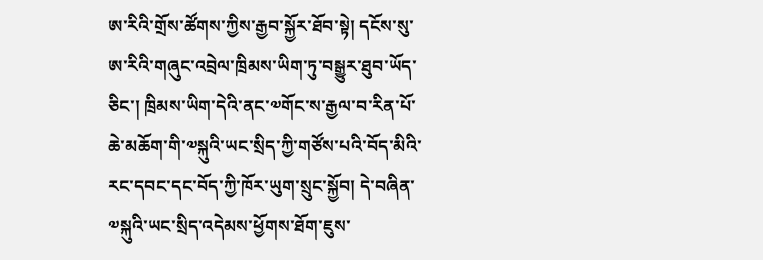ཨ་རིའི་གྲོས་ཚོགས་ཀྱིས་རྒྱབ་སྐྱོར་ཐོབ་སྟེ། དངོས་སུ་ཨ་རིའི་གཞུང་འབྲེལ་ཁྲིམས་ཡིག་ཏུ་བསྒྱུར་ཐུབ་ཡོད་ཅིང་། ཁྲིམས་ཡིག་དེའི་ནང་༧གོང་ས་རྒྱལ་བ་རིན་པོ་ཆེ་མཆོག་གི་༧སྐུའི་ཡང་སྲིད་ཀྱི་གཙོས་པའི་བོད་མིའི་རང་དབང་དང་བོད་ཀྱི་ཁོར་ཡུག་སྲུང་སྐྱོབ། དེ་བཞིན་༧སྐུའི་ཡང་སྲིད་འདེམས་ཕྱོགས་ཐོག་ཇུས་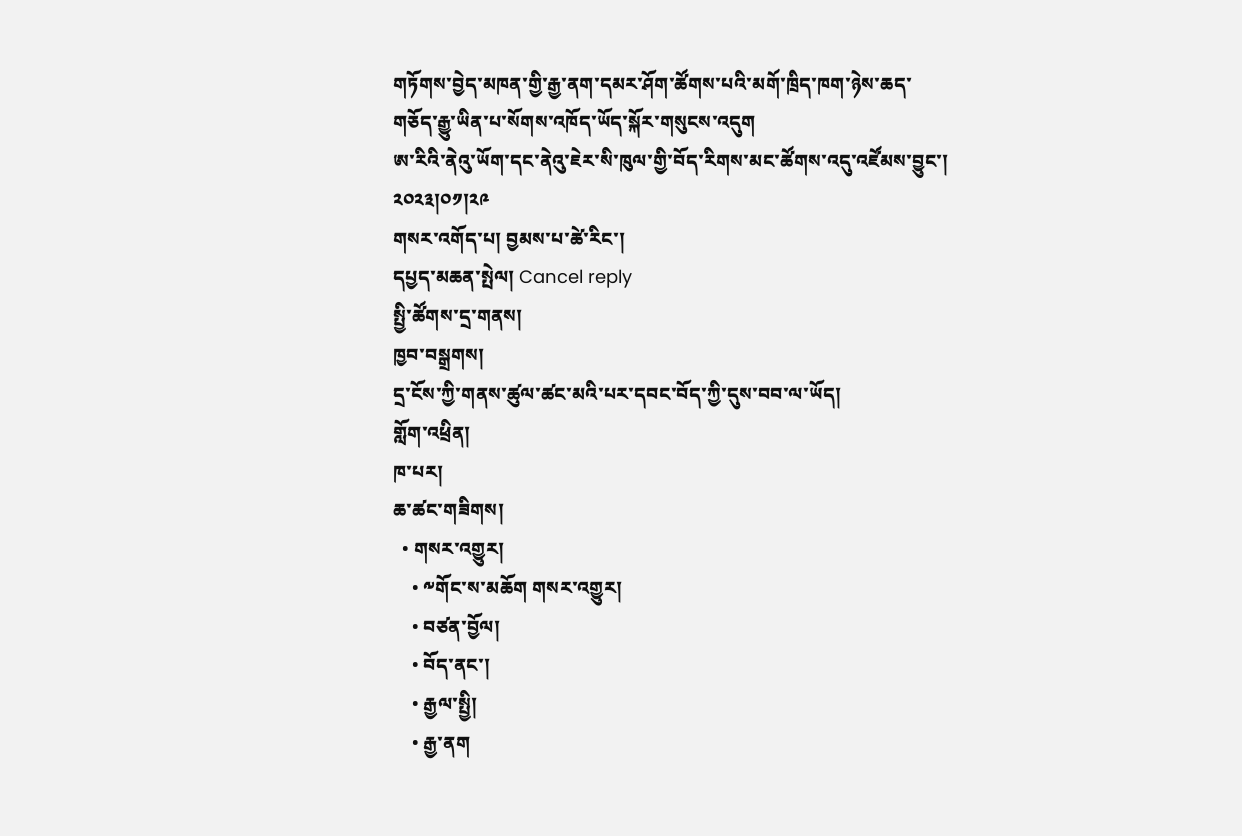གཏོགས་བྱེད་མཁན་གྱི་རྒྱ་ནག་དམར་ཤོག་ཚོགས་པའི་མགོ་ཁྲིད་ཁག་ཉེས་ཆད་གཅོད་རྒྱུ་ཡིན་པ་སོགས་འཁོད་ཡོད་སྐོར་གསུངས་འདུག
ཨ་རིའི་ནེའུ་ཡོག་དང་ནེའུ་ཇེར་སི་ཁུལ་གྱི་བོད་རིགས་མང་ཚོགས་འདུ་འཛོམས་བྱུང་། ༢༠༢༣།༠༡།༢༩
གསར་འགོད་པ། བྱམས་པ་ཚེ་རིང་།
དཔྱད་མཆན་སྤེལ། Cancel reply
སྤྱི་ཚོགས་དྲ་གནས།
ཁྱབ་བསྒྲགས།
དྲ་ངོས་ཀྱི་གནས་ཚུལ་ཚང་མའི་པར་དབང་བོད་ཀྱི་དུས་བབ་ལ་ཡོད།
གློག་འཕྲིན།
ཁ་པར།
ཆ་ཚང་གཟིགས།
  • གསར་འགྱུར།
    • ༸གོང་ས་མཆོག གསར་འགྱུར།
    • བཙན་བྱོལ།
    • བོད་ནང་།
    • རྒྱལ་སྤྱི།
    • རྒྱ་ནག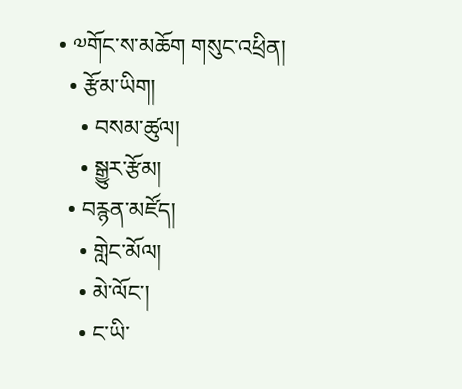• ༧གོང་ས་མཆོག གསུང་འཕྲིན།
  • རྩོམ་ཡིག།
    • བསམ་ཚུལ།
    • སྒྱུར་རྩོམ།
  • བརྙན་མཛོད།
    • གླེང་མོལ།
    • མེ་ལོང་།
    • ང་ཡི་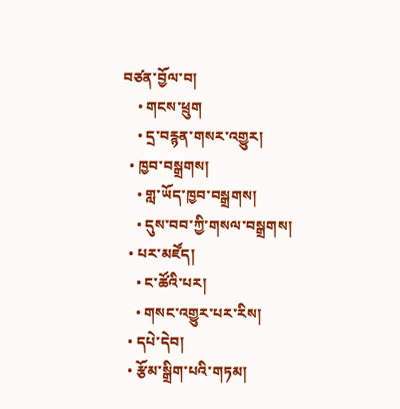བཙན་བྱོལ་བ།
    • གངས་ཕྲུག
    • དྲ་བརྙན་གསར་འགྱུར།
  • ཁྱབ་བསྒྲགས།
    • གླ་ཡོད་ཁྱབ་བསྒྲགས།
    • དུས་བབ་ཀྱི་གསལ་བསྒྲགས།
  • པར་མཛོད།
    • ང་ཚོའི་པར།
    • གསང་འགྱུར་པར་རིས།
  • དཔེ་དེབ།
  • རྩོམ་སྒྲིག་པའི་གཏམ།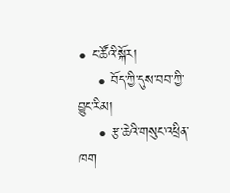• ང་ཚོའི་སྐོར།
    • བོད་ཀྱི་དུས་བབ་ཀྱི་བྱུང་རིམ།
    • རྩ་ཆེའི་གསུང་འཕྲིན་ཁག